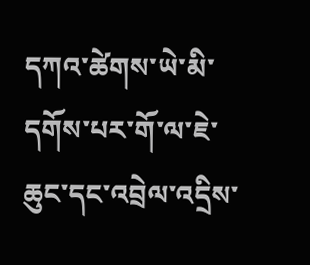དཀའ་ཚེགས་ཡེ་མི་དགོས་པར་གོ་ལ་ཇེ་ཆུང་དང་འབྲེལ་འདྲིས་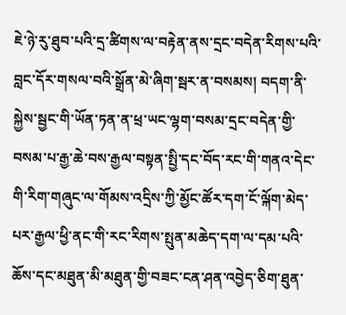ཇེ་ཉེ་རུ་ཐུབ་པའི་དྲ་ཚིགས་ལ་བརྟེན་ནས་དྲང་བདེན་རིགས་པའི་བླང་དོར་གསལ་བའི་སྒྲོན་མེ་ཞིག་སྦར་ན་བསམས། བདག་ནི་སྐྱེས་སྦྱང་གི་ཡོན་ཏན་ན་ཕྲ་ཡང་ལྷག་བསམ་དྲང་བདེན་གྱི་བསམ་པ་རྒྱ་ཆེ་བས་རྒྱལ་བསྟན་སྤྱི་དང་བོད་རང་གི་གནའ་དེང་གི་རིག་གཞུང་ལ་གོམས་འདྲིས་ཀྱི་མྱོང་ཚོར་དག་ངོ་ལྐོག་མེད་པར་རྒྱལ་ཕྱི་ནང་གི་རང་རིགས་སྤུན་མཆེད་དག་ལ་དམ་པའི་ཆོས་དང་མཐུན་མི་མཐུན་གྱི་བཟང་ངན་ཤན་འབྱེད་ཅིག་ཐུན་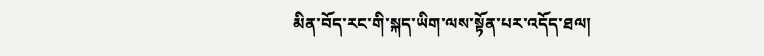མིན་བོད་རང་གི་སྐད་ཡིག་ལས་སྟོན་པར་འདོད་ཐལ།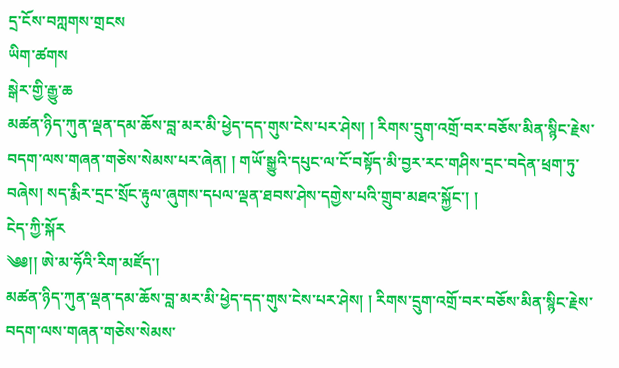དྲ་ངོས་བཀླགས་གྲངས
ཡིག་ཚགས
སྒེར་གྱི་རྒྱུ་ཆ
མཚན་ཉིད་ཀུན་ལྡན་དམ་ཆོས་བླ་མར་མི་ཕྱེད་དད་གུས་ངེས་པར་ཤེས། ། རིགས་དྲུག་འགྲོ་བར་བཅོས་མིན་སྙིང་རྗེས་བདག་ལས་གཞན་གཅེས་སེམས་པར་ཞེན། ། གཡོ་སྒྱུའི་དཔུང་ལ་ངོ་བསྟོད་མི་བྱར་རང་གཤིས་དྲང་བདེན་ཕྲག་ཏུ་བཞེས། སད་རྨིར་དྲང་སྲོང་རྟུལ་ཞུགས་དཔལ་ལྡན་ཐབས་ཤེས་དགྱེས་པའི་གྲུབ་མཐའ་སྐྱོང་། །
ངེད་ཀྱི་སྐོར
༄༅།། ཨེ་མ་ཧོའི་རིག་མཛོད་།
མཚན་ཉིད་ཀུན་ལྡན་དམ་ཆོས་བླ་མར་མི་ཕྱེད་དད་གུས་ངེས་པར་ཤེས། ། རིགས་དྲུག་འགྲོ་བར་བཅོས་མིན་སྙིང་རྗེས་བདག་ལས་གཞན་གཅེས་སེམས་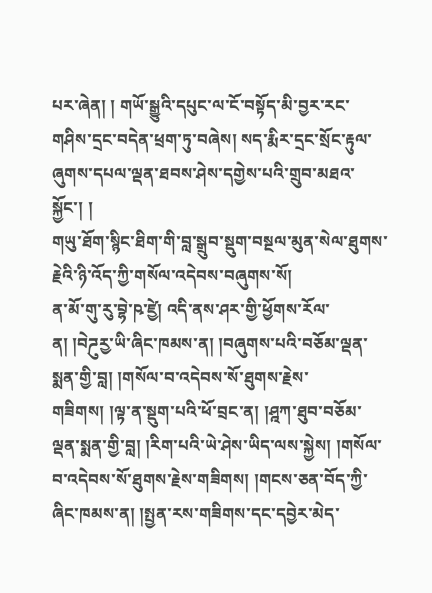པར་ཞེན། ། གཡོ་སྒྱུའི་དཔུང་ལ་ངོ་བསྟོད་མི་བྱར་རང་གཤིས་དྲང་བདེན་ཕྲག་ཏུ་བཞེས། སད་རྨིར་དྲང་སྲོང་རྟུལ་ཞུགས་དཔལ་ལྡན་ཐབས་ཤེས་དགྱེས་པའི་གྲུབ་མཐའ་སྐྱོང་། །
གཡུ་ཐོག་སྙིང་ཐིག་གི་བླ་སྒྲུབ་སྡུག་བསྔལ་མུན་སེལ་ཐུགས་རྗེའི་ཉི་འོད་ཀྱི་གསོལ་འདེབས་བཞུགས་སོ།
ན་མོ་གུ་རུ་བྷེ་ཥ་ཛྱེ། འདི་ནས་ཤར་གྱི་ཕྱོགས་རོལ་ན། །བེཌུརྱ་ཡི་ཞིང་ཁམས་ན། །བཞུགས་པའི་བཅོམ་ལྡན་སྨན་གྱི་བླ། །གསོལ་བ་འདེབས་སོ་ཐུགས་རྗེས་གཟིགས། །ལྟ་ན་སྡུག་པའི་ཕོ་བྲང་ན། །ཤྰཀ་ཐུབ་བཅོམ་ལྡན་སྨན་གྱི་བླ། །རིག་པའི་ཡེ་ཤེས་ཡིད་ལས་སྐྱེས། །གསོལ་བ་འདེབས་སོ་ཐུགས་རྗེས་གཟིགས། །གངས་ཅན་བོད་ཀྱི་ཞིང་ཁམས་ན། །སྤྱན་རས་གཟིགས་དང་དབྱེར་མེད་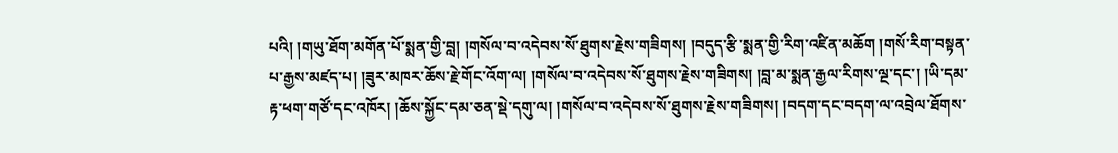པའི། །གཡུ་ཐོག་མགོན་པོ་སྨན་གྱི་བླ། །གསོལ་བ་འདེབས་སོ་ཐུགས་རྗེས་གཟིགས། །བདུད་རྩི་སྨན་གྱི་རིག་འཛིན་མཆོག །གསོ་རིག་བསྟན་པ་རྒྱས་མཛད་པ། །ཟུར་མཁར་ཆོས་རྗེ་གོང་འོག་ལ། །གསོལ་བ་འདེབས་སོ་ཐུགས་རྗེས་གཟིགས། །བླ་མ་སྨན་རྒྱལ་རིགས་ལྔ་དང་། །ཡི་དམ་རྟ་ཕག་གཙོ་དང་འཁོར། །ཆོས་སྐྱོང་དམ་ཅན་སྡེ་དགུ་ལ། །གསོལ་བ་འདེབས་སོ་ཐུགས་རྗེས་གཟིགས། །བདག་དང་བདག་ལ་འབྲེལ་ཐོགས་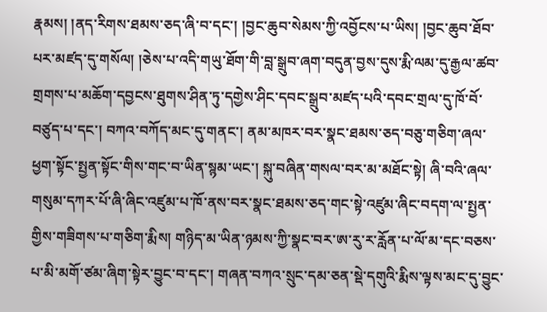རྣམས། །ནད་རིགས་ཐམས་ཅད་ཞི་བ་དང་། །བྱང་ཆུབ་སེམས་ཀྱི་འབྱོངས་པ་ཡིས། །བྱང་ཆུབ་ཐོབ་པར་མཛད་དུ་གསོལ། །ཅེས་པ་འདི་གཡུ་ཐོག་གི་བླ་སྒྲུབ་ཞག་བདུན་བྱས་དུས་རྨི་ལམ་དུ་རྒྱལ་ཚབ་གྲགས་པ་མཆོག་དབྱངས་ཐུགས་ཤིན་ཏུ་དགྱེས་ཤིང་དབང་སྒྲུབ་མཛད་པའི་དབང་གྲལ་དུ་ཁོ་བོ་བཙུད་པ་དང་། བཀའ་བཀོད་མང་དུ་གནང་། ནམ་མཁར་བར་སྣང་ཐམས་ཅད་བཅུ་གཅིག་ཞལ་ཕྱག་སྟོང་སྤྱན་སྟོང་གིས་གང་བ་ཡིན་སྙམ་ཡང་། སྐུ་བཞིན་གསལ་བར་མ་མཐོང་སྟེ། ཞི་བའི་ཞལ་གསུམ་དཀར་པོ་ཞི་ཞིང་འཛུམ་པ་ཁོ་ནས་བར་སྣང་ཐམས་ཅད་གང་སྟེ་འཛུམ་ཞིང་བདག་ལ་སྤྱན་གྱིས་གཟིགས་པ་གཅིག་རྨིས། གཉིད་མ་ཡིན་ཉམས་ཀྱི་སྣང་བར་ཨ་རུ་ར་རློན་པ་ལོ་མ་དང་བཅས་པ་མི་མགོ་ཙམ་ཞིག་སྟེར་བྱུང་བ་དང་། གཞན་བཀའ་སྲུང་དམ་ཅན་སྡེ་དགུའི་རྨིས་ལྟས་མང་དུ་བྱུང་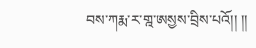བས་ཀརྨ་ར་གྰ་ཨསྱས་བྲིས་པའོ།། །།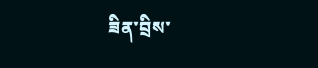ཟིན་བྲིས་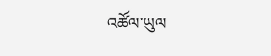འཚོལ་ཡུལ